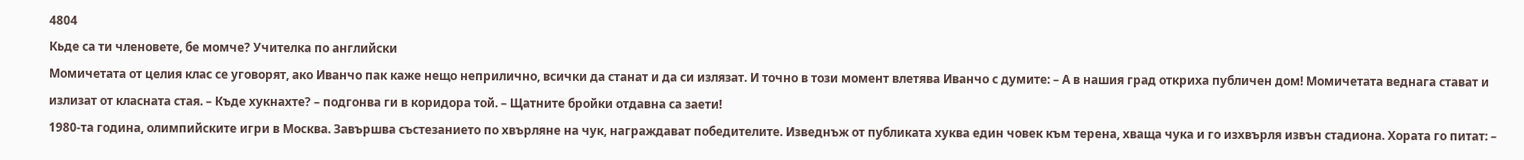4804
Кьде са ти членовете, бе момче? Учителка по английски
Момичетата от целия клас се уговорят, ако Иванчо пак каже нещо неприлично, всички да станат и да си излязат. И точно в този момент влетява Иванчо с думите: – А в нашия град откриха публичен дом! Момичетата веднага стават и излизат от класната стая. – Къде хукнахте? – подгонва ги в коридора той. – Щатните бройки отдавна са заети!
1980-та година, олимпийските игри в Москва. Завършва състезанието по хвърляне на чук, награждават победителите. Изведнъж от публиката хуква един човек към терена, хваща чука и го изхвърля извън стадиона. Хората го питат: –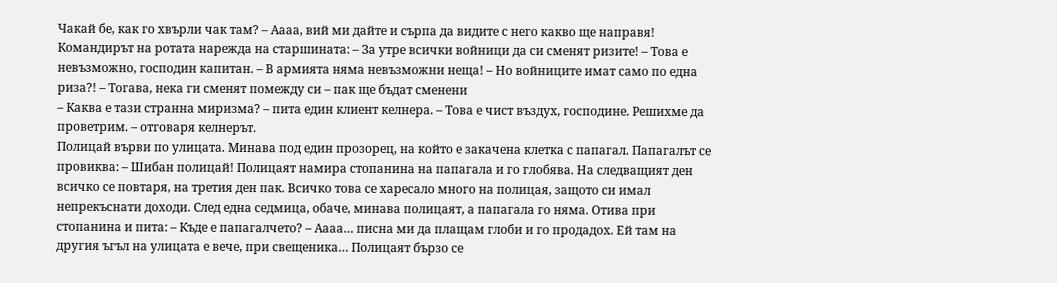Чакай бе, как го хвърли чак там? – Аааа, вий ми дайте и сърпа да видите с него какво ще направя!
Командирът на ротата нарежда на старшината: – За утре всички войници да си сменят ризите! – Това е невъзможно, господин капитан. – В армията няма невъзможни неща! – Но войниците имат само по една риза?! – Тогава, нека ги сменят помежду си – пак ще бъдат сменени
– Каква е тази странна миризма? – пита един клиент келнера. – Това е чист въздух, господине. Решихме да проветрим. – отговаря келнерът.
Полицай върви по улицата. Минава под един прозорец, на който е закачена клетка с папагал. Папагалът се провиква: – Шибан полицай! Полицаят намира стопанина на папагала и го глобява. На следващият ден всичко се повтаря, на третия ден пак. Всичко това се харесало много на полицая, защото си имал непрекъснати доходи. След една седмица, обаче, минава полицаят, а папагала го няма. Отива при стопанина и пита: – Къде е папагалчето? – Аааа… писна ми да плащам глоби и го продадох. Ей там на другия ъгъл на улицата е вече, при свещеника… Полицаят бързо се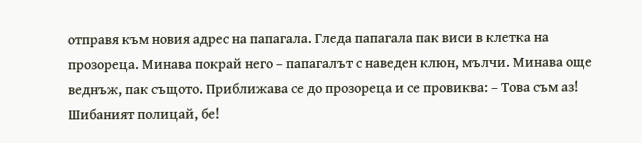отправя към новия адрес на папагала. Гледа папагала пак виси в клетка на прозореца. Минава покрай него – папагалът с наведен клюн, мълчи. Минава още веднъж, пак същото. Приближава се до прозореца и се провиква: – Това съм аз! Шибаният полицай, бе!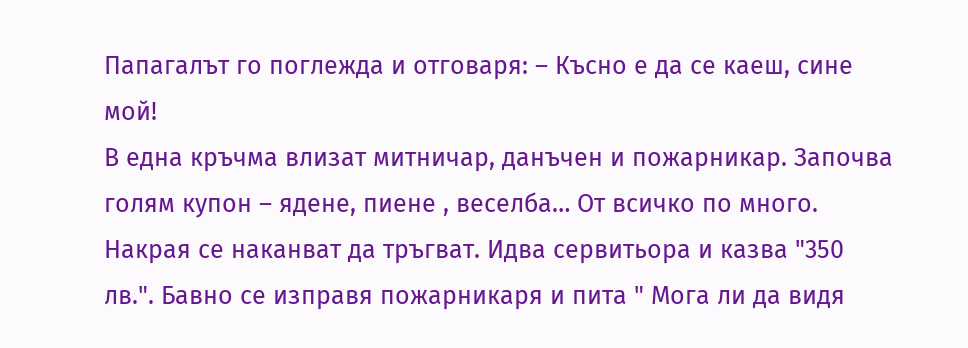Папагалът го поглежда и отговаря: – Късно е да се каеш, сине мой!
В една кръчма влизат митничар, данъчен и пожарникар. Започва голям купон – ядене, пиене , веселба… От всичко по много. Накрая се наканват да тръгват. Идва сервитьора и казва "350 лв.". Бавно се изправя пожарникаря и пита " Мога ли да видя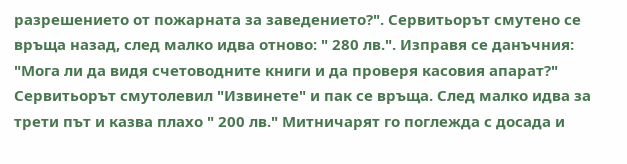разрешението от пожарната за заведението?". Сервитьорът смутено се връща назад, след малко идва отново: " 280 лв.". Изправя се данъчния: "Мога ли да видя счетоводните книги и да проверя касовия апарат?" Сервитьорът смутолевил "Извинете" и пак се връща. След малко идва за трети път и казва плахо " 200 лв." Митничарят го поглежда с досада и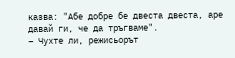казва: "Абе добре бе двеста двеста, аре давай ги, че да тръгваме".
– Чухте ли, режисьорът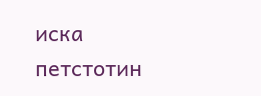иска петстотин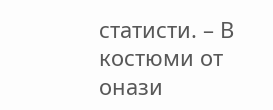статисти. – В костюми от онази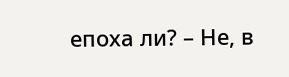епоха ли? – Не, в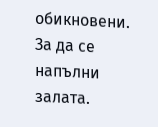обикновени. За да се напълни залата.